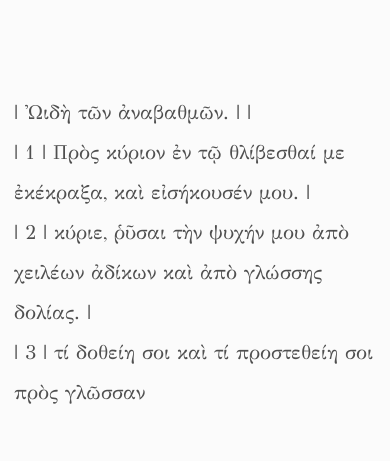| Ὠιδὴ τῶν ἀναβαθμῶν. | |
| 1 | Πρὸς κύριον ἐν τῷ θλίβεσθαί με ἐκέκραξα, καὶ εἰσήκουσέν μου. |
| 2 | κύριε, ῥῦσαι τὴν ψυχήν μου ἀπὸ χειλέων ἀδίκων καὶ ἀπὸ γλώσσης δολίας. |
| 3 | τί δοθείη σοι καὶ τί προστεθείη σοι πρὸς γλῶσσαν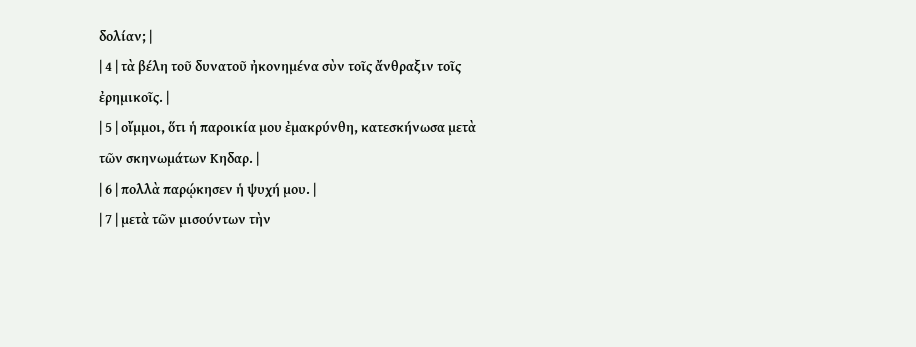δολίαν; |
| 4 | τὰ βέλη τοῦ δυνατοῦ ἠκονημένα σὺν τοῖς ἄνθραξιν τοῖς ἐρημικοῖς. |
| 5 | οἴμμοι, ὅτι ἡ παροικία μου ἐμακρύνθη, κατεσκήνωσα μετὰ τῶν σκηνωμάτων Κηδαρ. |
| 6 | πολλὰ παρῴκησεν ἡ ψυχή μου. |
| 7 | μετὰ τῶν μισούντων τὴν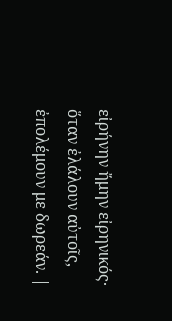εἰρήνην ἤμην εἰρηνικός· ὅταν ἐλάλουν αὐτοῖς, ἐπολέμουν με δωρεάν. |